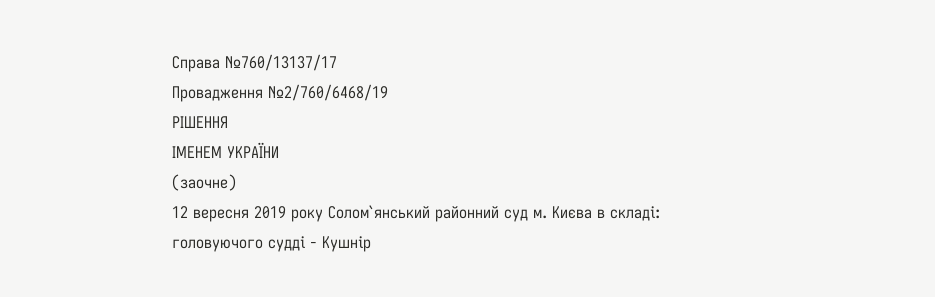Справа №760/13137/17
Провадження №2/760/6468/19
РІШЕННЯ
ІМЕНЕМ УКРАЇНИ
(заочне)
12 вересня 2019 року Солом`янський районний суд м. Києва в складі:
головуючого судді - Кушнір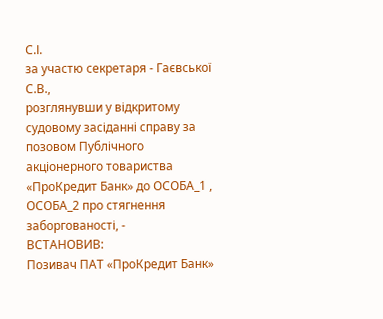С.І.
за участю секретаря - Гаєвської С.В.,
розглянувши у відкритому судовому засіданні справу за позовом Публічного акціонерного товариства «ПроКредит Банк» до ОСОБА_1 , ОСОБА_2 про стягнення заборгованості, -
ВСТАНОВИВ:
Позивач ПАТ «ПроКредит Банк»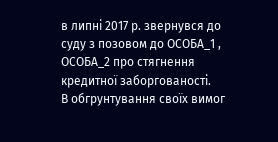в липні 2017 р. звернувся до суду з позовом до ОСОБА_1 , ОСОБА_2 про стягнення кредитної заборгованості.
В обгрунтування своїх вимог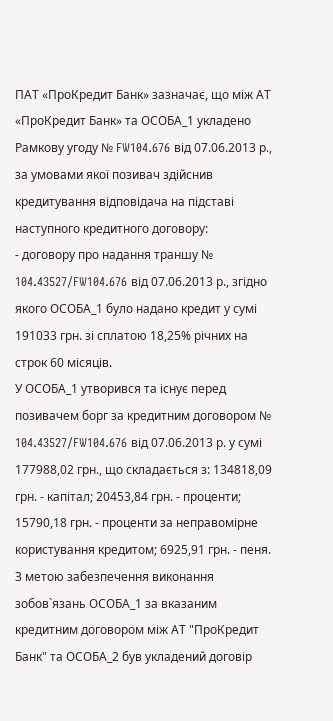ПАТ «ПроКредит Банк» зазначає, що між АТ «ПроКредит Банк» та ОСОБА_1 укладено Рамкову угоду № FW104.676 від 07.06.2013 р., за умовами якої позивач здійснив кредитування відповідача на підставі наступного кредитного договору:
- договору про надання траншу № 104.43527/FW104.676 від 07.06.2013 р., згідно якого ОСОБА_1 було надано кредит у сумі 191033 грн. зі сплатою 18,25% річних на строк 60 місяців.
У ОСОБА_1 утворився та існує перед позивачем борг за кредитним договором № 104.43527/FW104.676 від 07.06.2013 р. у сумі 177988,02 грн., що складається з: 134818,09 грн. - капітал; 20453,84 грн. - проценти; 15790,18 грн. - проценти за неправомірне користування кредитом; 6925,91 грн. - пеня.
З метою забезпечення виконання зобов`язань ОСОБА_1 за вказаним кредитним договором між АТ "ПроКредит Банк" та ОСОБА_2 був укладений договір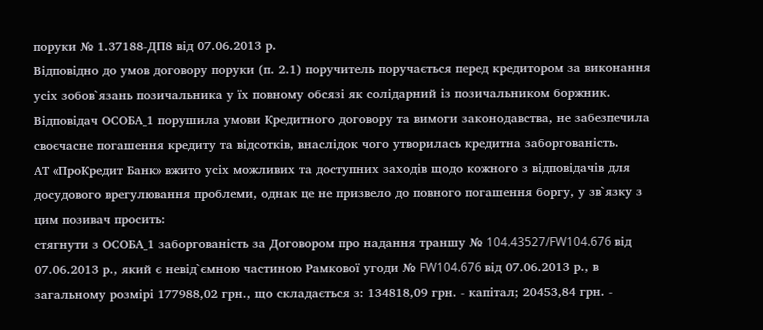поруки № 1.37188-ДП8 від 07.06.2013 р.
Відповідно до умов договору поруки (п. 2.1) поручитель поручається перед кредитором за виконання усіх зобов`язань позичальника у їх повному обсязі як солідарний із позичальником боржник.
Відповідач ОСОБА_1 порушила умови Кредитного договору та вимоги законодавства, не забезпечила своєчасне погашення кредиту та відсотків, внаслідок чого утворилась кредитна заборгованість.
АТ «ПроКредит Банк» вжито усіх можливих та доступних заходів щодо кожного з відповідачів для досудового врегулювання проблеми, однак це не призвело до повного погашення боргу, у зв`язку з цим позивач просить:
стягнути з ОСОБА_1 заборгованість за Договором про надання траншу № 104.43527/FW104.676 від 07.06.2013 р., який є невід`ємною частиною Рамкової угоди № FW104.676 від 07.06.2013 р., в загальному розмірі 177988,02 грн., що складається з: 134818,09 грн. - капітал; 20453,84 грн. -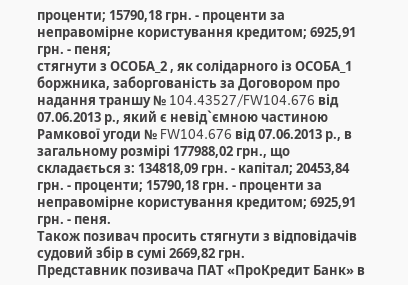проценти; 15790,18 грн. - проценти за неправомірне користування кредитом; 6925,91 грн. - пеня;
стягнути з ОСОБА_2 , як солідарного із ОСОБА_1 боржника, заборгованість за Договором про надання траншу № 104.43527/FW104.676 від 07.06.2013 р., який є невід`ємною частиною Рамкової угоди № FW104.676 від 07.06.2013 р., в загальному розмірі 177988,02 грн., що складається з: 134818,09 грн. - капітал; 20453,84 грн. - проценти; 15790,18 грн. - проценти за неправомірне користування кредитом; 6925,91 грн. - пеня.
Також позивач просить стягнути з відповідачів судовий збір в сумі 2669,82 грн.
Представник позивача ПАТ «ПроКредит Банк» в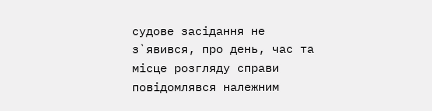судове засідання не з`явився, про день, час та місце розгляду справи повідомлявся належним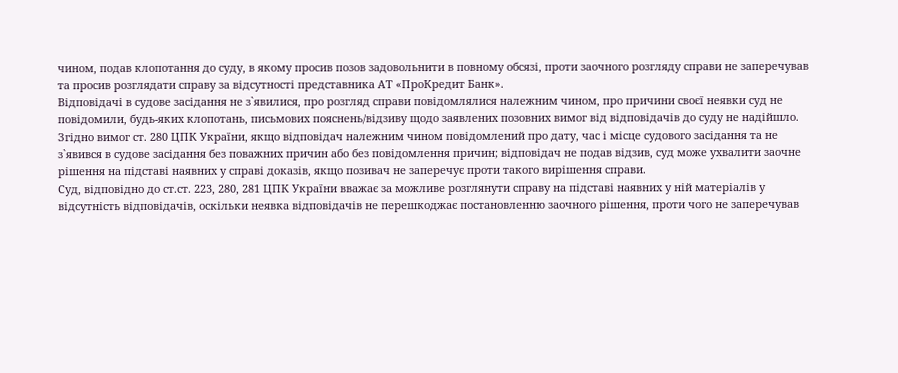чином, подав клопотання до суду, в якому просив позов задовольнити в повному обсязі, проти заочного розгляду справи не заперечував та просив розглядати справу за відсутності представника АТ «ПроКредит Банк».
Відповідачі в судове засідання не з`явилися, про розгляд справи повідомлялися належним чином, про причини своєї неявки суд не повідомили, будь-яких клопотань, письмових пояснень/відзиву щодо заявлених позовних вимог від відповідачів до суду не надійшло.
Згідно вимог ст. 280 ЦПК України, якщо відповідач належним чином повідомлений про дату, час і місце судового засідання та не з`явився в судове засідання без поважних причин або без повідомлення причин; відповідач не подав відзив, суд може ухвалити заочне рішення на підставі наявних у справі доказів, якщо позивач не заперечує проти такого вирішення справи.
Суд, відповідно до ст.ст. 223, 280, 281 ЦПК України вважає за можливе розглянути справу на підставі наявних у ній матеріалів у відсутність відповідачів, оскільки неявка відповідачів не перешкоджає постановленню заочного рішення, проти чого не заперечував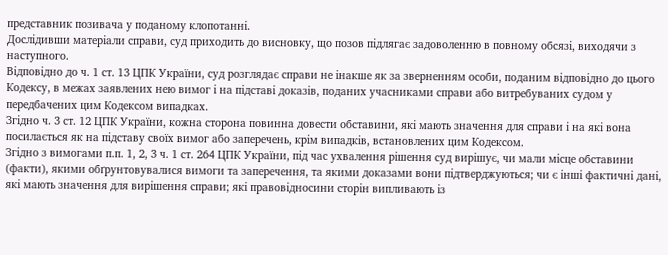представник позивача у поданому клопотанні.
Дослідивши матеріали справи, суд приходить до висновку, що позов підлягає задоволенню в повному обсязі, виходячи з наступного.
Відповідно до ч. 1 ст. 13 ЦПК України, суд розглядає справи не інакше як за зверненням особи, поданим відповідно до цього Кодексу, в межах заявлених нею вимог і на підставі доказів, поданих учасниками справи або витребуваних судом у передбачених цим Кодексом випадках.
Згідно ч. 3 ст. 12 ЦПК України, кожна сторона повинна довести обставини, які мають значення для справи і на які вона посилається як на підставу своїх вимог або заперечень, крім випадків, встановлених цим Кодексом.
Згідно з вимогами п.п. 1, 2, 3 ч. 1 ст. 264 ЦПК України, під час ухвалення рішення суд вирішує, чи мали місце обставини (факти), якими обґрунтовувалися вимоги та заперечення, та якими доказами вони підтверджуються; чи є інші фактичні дані, які мають значення для вирішення справи; які правовідносини сторін випливають із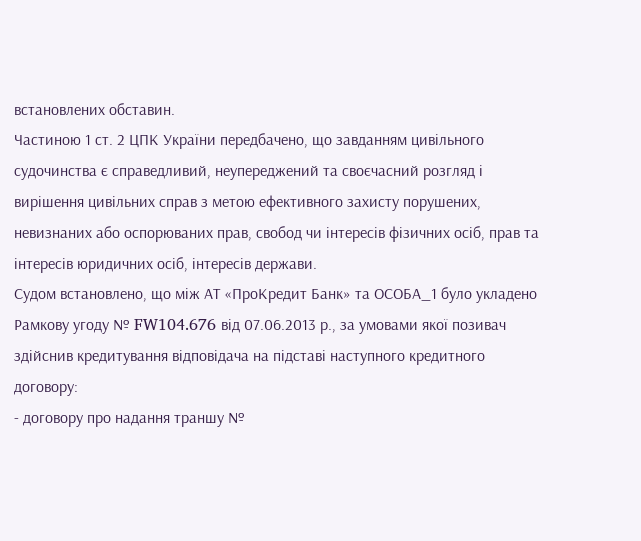встановлених обставин.
Частиною 1 ст. 2 ЦПК України передбачено, що завданням цивільного судочинства є справедливий, неупереджений та своєчасний розгляд і вирішення цивільних справ з метою ефективного захисту порушених, невизнаних або оспорюваних прав, свобод чи інтересів фізичних осіб, прав та інтересів юридичних осіб, інтересів держави.
Судом встановлено, що між АТ «ПроКредит Банк» та ОСОБА_1 було укладено Рамкову угоду № FW104.676 від 07.06.2013 р., за умовами якої позивач здійснив кредитування відповідача на підставі наступного кредитного договору:
- договору про надання траншу №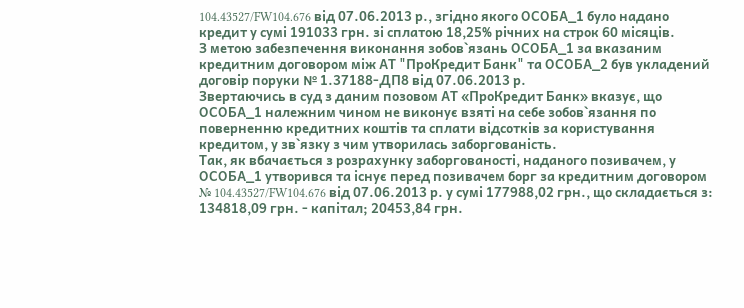104.43527/FW104.676 від 07.06.2013 р., згідно якого ОСОБА_1 було надано кредит у сумі 191033 грн. зі сплатою 18,25% річних на строк 60 місяців.
З метою забезпечення виконання зобов`язань ОСОБА_1 за вказаним кредитним договором між АТ "ПроКредит Банк" та ОСОБА_2 був укладений договір поруки № 1.37188-ДП8 від 07.06.2013 р.
Звертаючись в суд з даним позовом АТ «ПроКредит Банк» вказує, що ОСОБА_1 належним чином не виконує взяті на себе зобов`язання по поверненню кредитних коштів та сплати відсотків за користування кредитом, у зв`язку з чим утворилась заборгованість.
Так, як вбачається з розрахунку заборгованості, наданого позивачем, у ОСОБА_1 утворився та існує перед позивачем борг за кредитним договором № 104.43527/FW104.676 від 07.06.2013 р. у сумі 177988,02 грн., що складається з: 134818,09 грн. - капітал; 20453,84 грн.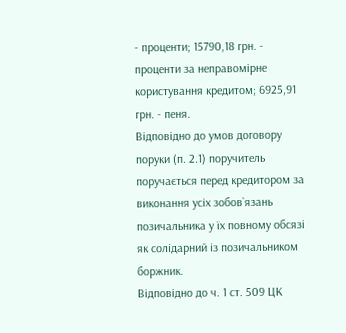- проценти; 15790,18 грн. - проценти за неправомірне користування кредитом; 6925,91 грн. - пеня.
Відповідно до умов договору поруки (п. 2.1) поручитель поручається перед кредитором за виконання усіх зобов`язань позичальника у їх повному обсязі як солідарний із позичальником боржник.
Відповідно до ч. 1 ст. 509 ЦК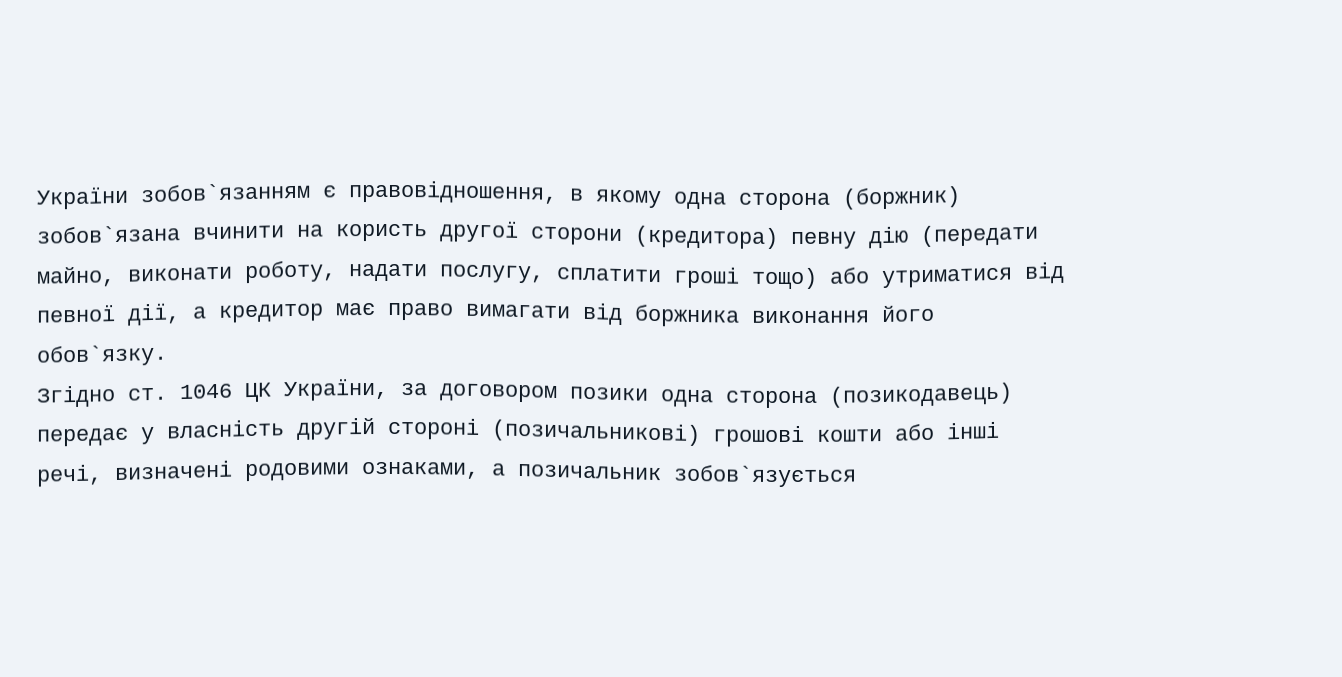України зобов`язанням є правовідношення, в якому одна сторона (боржник) зобов`язана вчинити на користь другої сторони (кредитора) певну дію (передати майно, виконати роботу, надати послугу, сплатити гроші тощо) або утриматися від певної дії, а кредитор має право вимагати від боржника виконання його обов`язку.
Згідно ст. 1046 ЦК України, за договором позики одна сторона (позикодавець) передає у власність другій стороні (позичальникові) грошові кошти або інші речі, визначені родовими ознаками, а позичальник зобов`язується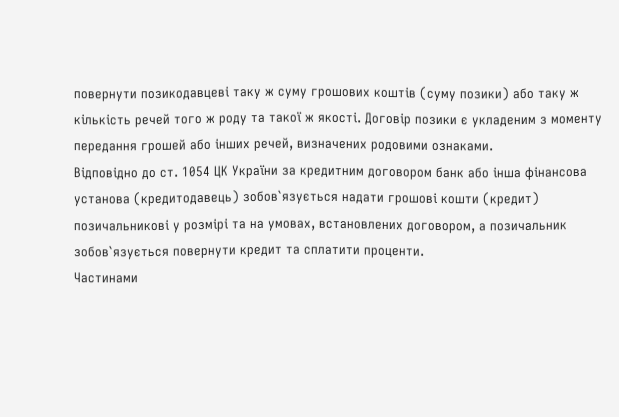повернути позикодавцеві таку ж суму грошових коштів (суму позики) або таку ж кількість речей того ж роду та такої ж якості. Договір позики є укладеним з моменту передання грошей або інших речей, визначених родовими ознаками.
Відповідно до ст. 1054 ЦК України за кредитним договором банк або інша фінансова установа (кредитодавець) зобов`язується надати грошові кошти (кредит) позичальникові у розмірі та на умовах, встановлених договором, а позичальник зобов`язується повернути кредит та сплатити проценти.
Частинами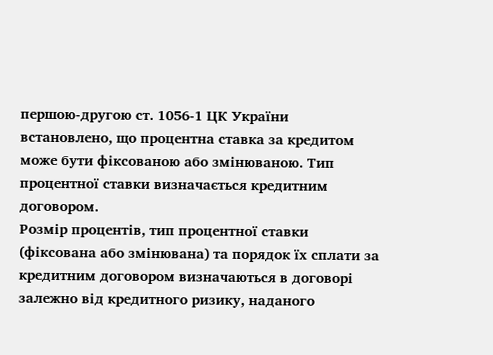першою-другою ст. 1056-1 ЦК України встановлено, що процентна ставка за кредитом може бути фіксованою або змінюваною. Тип процентної ставки визначається кредитним договором.
Розмір процентів, тип процентної ставки (фіксована або змінювана) та порядок їх сплати за кредитним договором визначаються в договорі залежно від кредитного ризику, наданого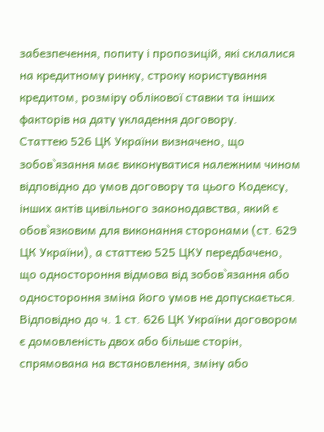забезпечення, попиту і пропозицій, які склалися на кредитному ринку, строку користування кредитом, розміру облікової ставки та інших факторів на дату укладення договору.
Статтею 526 ЦК України визначено, що зобов`язання має виконуватися належним чином відповідно до умов договору та цього Кодексу, інших актів цивільного законодавства, який є обов`язковим для виконання сторонами (ст. 629 ЦК України), а статтею 525 ЦКУ передбачено, що одностороння відмова від зобов`язання або одностороння зміна його умов не допускається.
Відповідно до ч. 1 ст. 626 ЦК України договором є домовленість двох або більше сторін, спрямована на встановлення, зміну або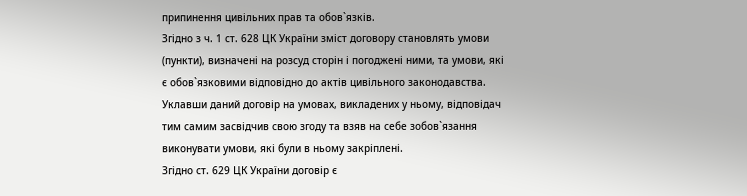припинення цивільних прав та обов`язків.
Згідно з ч. 1 ст. 628 ЦК України зміст договору становлять умови (пункти), визначені на розсуд сторін і погоджені ними, та умови, які є обов`язковими відповідно до актів цивільного законодавства.
Уклавши даний договір на умовах, викладених у ньому, відповідач тим самим засвідчив свою згоду та взяв на себе зобов`язання виконувати умови, які були в ньому закріплені.
Згідно ст. 629 ЦК України договір є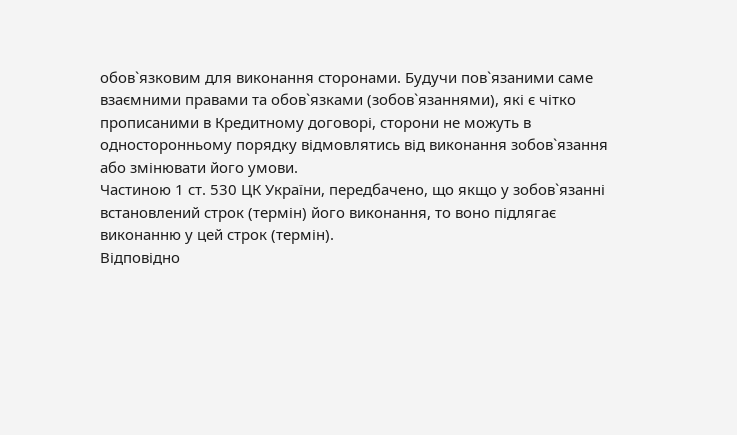обов`язковим для виконання сторонами. Будучи пов`язаними саме взаємними правами та обов`язками (зобов`язаннями), які є чітко прописаними в Кредитному договорі, сторони не можуть в односторонньому порядку відмовлятись від виконання зобов`язання або змінювати його умови.
Частиною 1 ст. 530 ЦК України, передбачено, що якщо у зобов`язанні встановлений строк (термін) його виконання, то воно підлягає виконанню у цей строк (термін).
Відповідно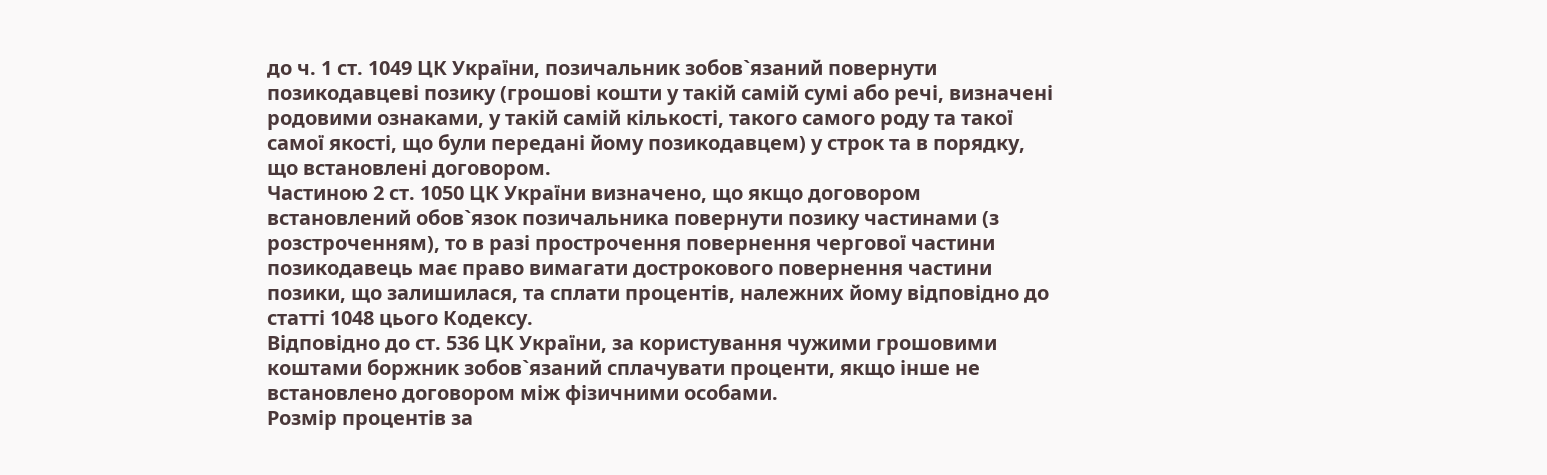до ч. 1 ст. 1049 ЦК України, позичальник зобов`язаний повернути позикодавцеві позику (грошові кошти у такій самій сумі або речі, визначені родовими ознаками, у такій самій кількості, такого самого роду та такої самої якості, що були передані йому позикодавцем) у строк та в порядку, що встановлені договором.
Частиною 2 ст. 1050 ЦК України визначено, що якщо договором встановлений обов`язок позичальника повернути позику частинами (з розстроченням), то в разі прострочення повернення чергової частини позикодавець має право вимагати дострокового повернення частини позики, що залишилася, та сплати процентів, належних йому відповідно до статті 1048 цього Кодексу.
Відповідно до ст. 536 ЦК України, за користування чужими грошовими коштами боржник зобов`язаний сплачувати проценти, якщо інше не встановлено договором між фізичними особами.
Розмір процентів за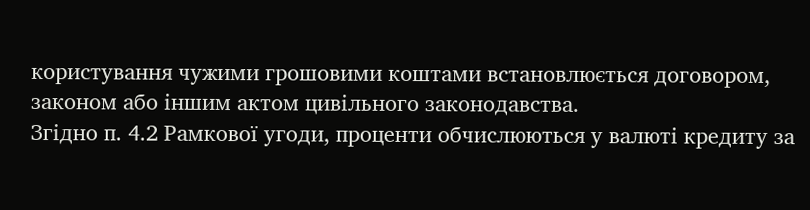користування чужими грошовими коштами встановлюється договором, законом або іншим актом цивільного законодавства.
Згідно п. 4.2 Рамкової угоди, проценти обчислюються у валюті кредиту за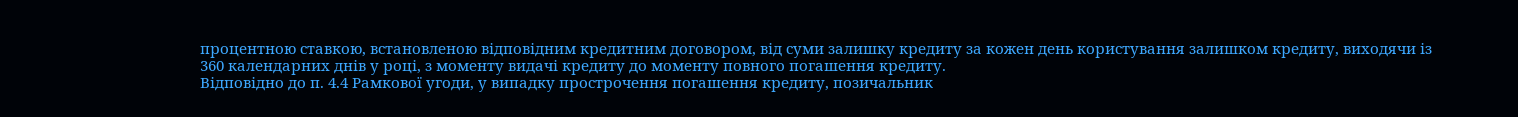процентною ставкою, встановленою відповідним кредитним договором, від суми залишку кредиту за кожен день користування залишком кредиту, виходячи із 360 календарних днів у році, з моменту видачі кредиту до моменту повного погашення кредиту.
Відповідно до п. 4.4 Рамкової угоди, у випадку прострочення погашення кредиту, позичальник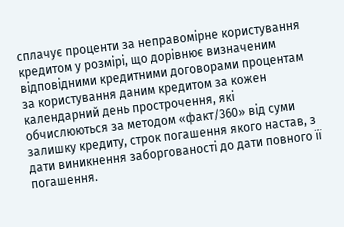сплачує проценти за неправомірне користування кредитом у розмірі, що дорівнює визначеним відповідними кредитними договорами процентам за користування даним кредитом за кожен календарний день прострочення, які обчислюються за методом «факт/360» від суми залишку кредиту, строк погашення якого настав, з дати виникнення заборгованості до дати повного її погашення.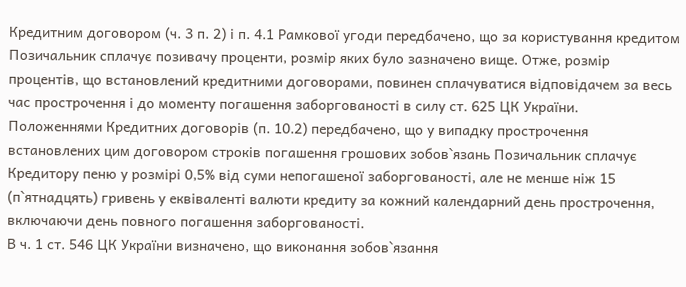Кредитним договором (ч. 3 п. 2) і п. 4.1 Рамкової угоди передбачено, що за користування кредитом Позичальник сплачує позивачу проценти, розмір яких було зазначено вище. Отже, розмір процентів, що встановлений кредитними договорами, повинен сплачуватися відповідачем за весь час прострочення і до моменту погашення заборгованості в силу ст. 625 ЦК України.
Положеннями Кредитних договорів (п. 10.2) передбачено, що у випадку прострочення встановлених цим договором строків погашення грошових зобов`язань Позичальник сплачує Кредитору пеню у розмірі 0,5% від суми непогашеної заборгованості, але не менше ніж 15 (п`ятнадцять) гривень у еквіваленті валюти кредиту за кожний календарний день прострочення, включаючи день повного погашення заборгованості.
В ч. 1 ст. 546 ЦК України визначено, що виконання зобов`язання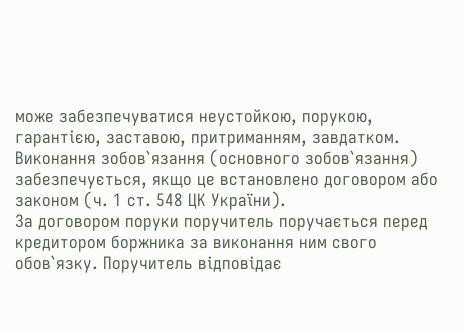може забезпечуватися неустойкою, порукою, гарантією, заставою, притриманням, завдатком.
Виконання зобов`язання (основного зобов`язання) забезпечується, якщо це встановлено договором або законом (ч. 1 ст. 548 ЦК України).
За договором поруки поручитель поручається перед кредитором боржника за виконання ним свого обов`язку. Поручитель відповідає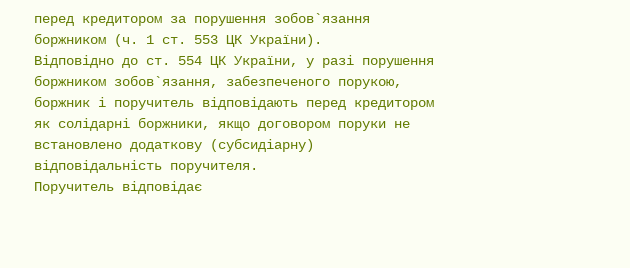перед кредитором за порушення зобов`язання боржником (ч. 1 ст. 553 ЦК України).
Відповідно до ст. 554 ЦК України, у разі порушення боржником зобов`язання, забезпеченого порукою, боржник і поручитель відповідають перед кредитором як солідарні боржники, якщо договором поруки не встановлено додаткову (субсидіарну) відповідальність поручителя.
Поручитель відповідає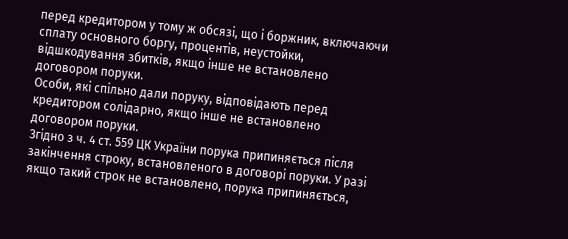перед кредитором у тому ж обсязі, що і боржник, включаючи сплату основного боргу, процентів, неустойки, відшкодування збитків, якщо інше не встановлено договором поруки.
Особи, які спільно дали поруку, відповідають перед кредитором солідарно, якщо інше не встановлено договором поруки.
Згідно з ч. 4 ст. 559 ЦК України порука припиняється після закінчення строку, встановленого в договорі поруки. У разі якщо такий строк не встановлено, порука припиняється,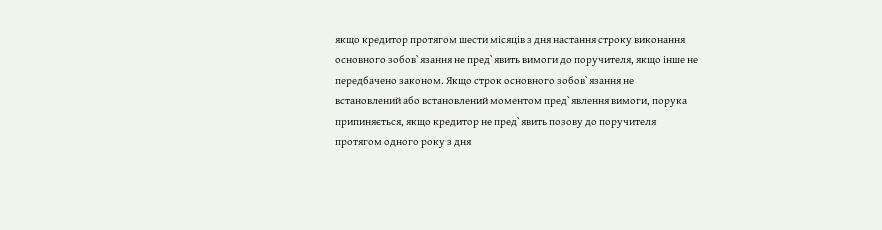якщо кредитор протягом шести місяців з дня настання строку виконання основного зобов`язання не пред`явить вимоги до поручителя, якщо інше не передбачено законом. Якщо строк основного зобов`язання не встановлений або встановлений моментом пред`явлення вимоги, порука припиняється, якщо кредитор не пред`явить позову до поручителя протягом одного року з дня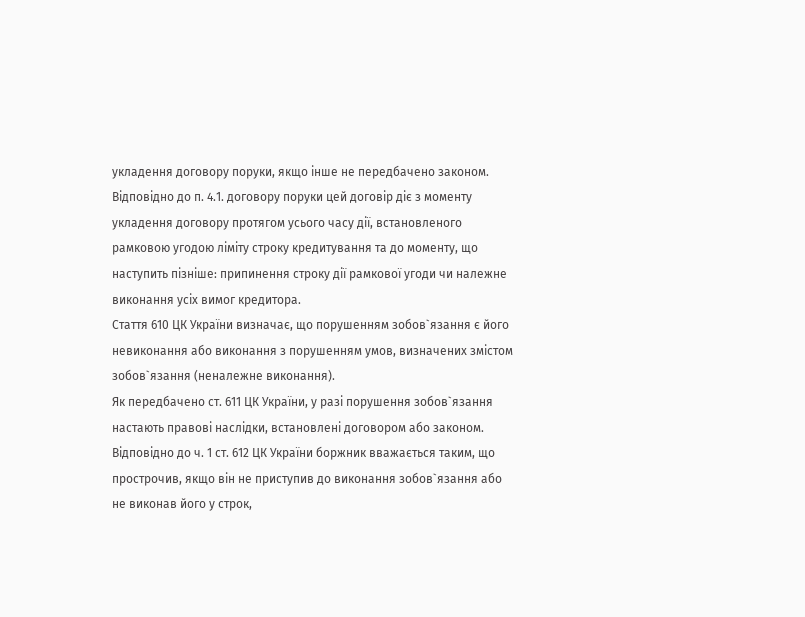укладення договору поруки, якщо інше не передбачено законом.
Відповідно до п. 4.1. договору поруки цей договір діє з моменту укладення договору протягом усього часу дії, встановленого рамковою угодою ліміту строку кредитування та до моменту, що наступить пізніше: припинення строку дії рамкової угоди чи належне виконання усіх вимог кредитора.
Стаття 610 ЦК України визначає, що порушенням зобов`язання є його невиконання або виконання з порушенням умов, визначених змістом зобов`язання (неналежне виконання).
Як передбачено ст. 611 ЦК України, у разі порушення зобов`язання настають правові наслідки, встановлені договором або законом.
Відповідно до ч. 1 ст. 612 ЦК України боржник вважається таким, що прострочив, якщо він не приступив до виконання зобов`язання або не виконав його у строк,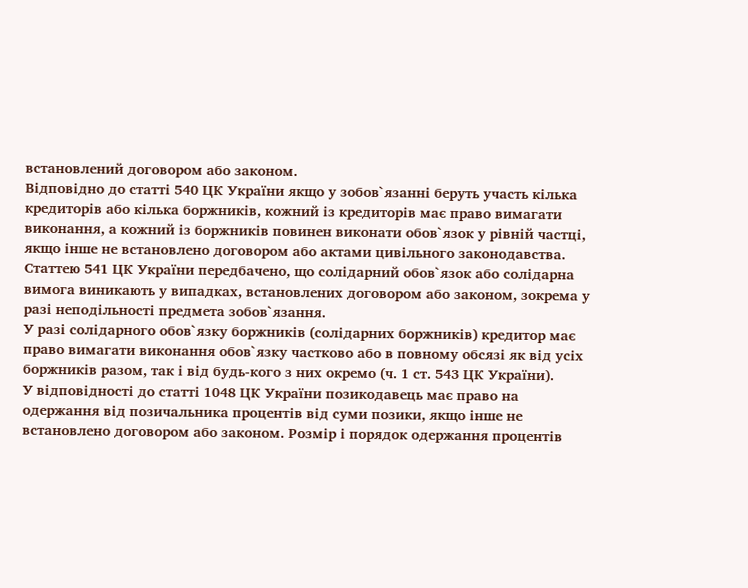встановлений договором або законом.
Відповідно до статті 540 ЦК України якщо у зобов`язанні беруть участь кілька кредиторів або кілька боржників, кожний із кредиторів має право вимагати виконання, а кожний із боржників повинен виконати обов`язок у рівній частці, якщо інше не встановлено договором або актами цивільного законодавства.
Статтею 541 ЦК України передбачено, що солідарний обов`язок або солідарна вимога виникають у випадках, встановлених договором або законом, зокрема у разі неподільності предмета зобов`язання.
У разі солідарного обов`язку боржників (солідарних боржників) кредитор має право вимагати виконання обов`язку частково або в повному обсязі як від усіх боржників разом, так і від будь-кого з них окремо (ч. 1 ст. 543 ЦК України).
У відповідності до статті 1048 ЦК України позикодавець має право на одержання від позичальника процентів від суми позики, якщо інше не встановлено договором або законом. Розмір і порядок одержання процентів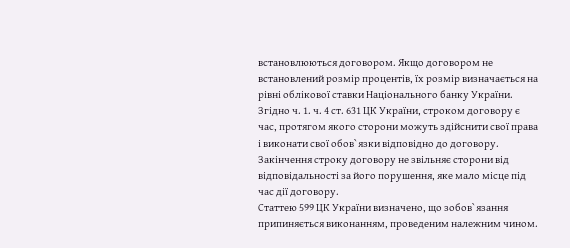встановлюються договором. Якщо договором не встановлений розмір процентів, їх розмір визначається на рівні облікової ставки Національного банку України.
Згідно ч. 1. ч. 4 ст. 631 ЦК України, строком договору є час, протягом якого сторони можуть здійснити свої права і виконати свої обов`язки відповідно до договору. Закінчення строку договору не звільняє сторони від відповідальності за його порушення, яке мало місце під час дії договору.
Статтею 599 ЦК України визначено, що зобов`язання припиняється виконанням, проведеним належним чином.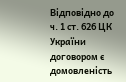Відповідно до ч. 1 ст. 626 ЦК України договором є домовленість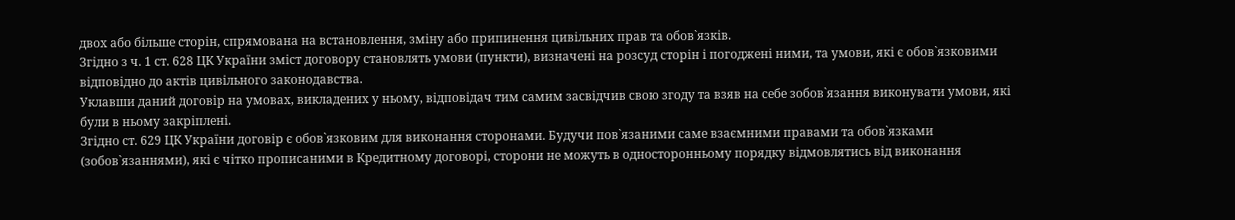двох або більше сторін, спрямована на встановлення, зміну або припинення цивільних прав та обов`язків.
Згідно з ч. 1 ст. 628 ЦК України зміст договору становлять умови (пункти), визначені на розсуд сторін і погоджені ними, та умови, які є обов`язковими відповідно до актів цивільного законодавства.
Уклавши даний договір на умовах, викладених у ньому, відповідач тим самим засвідчив свою згоду та взяв на себе зобов`язання виконувати умови, які були в ньому закріплені.
Згідно ст. 629 ЦК України договір є обов`язковим для виконання сторонами. Будучи пов`язаними саме взаємними правами та обов`язками (зобов`язаннями), які є чітко прописаними в Кредитному договорі, сторони не можуть в односторонньому порядку відмовлятись від виконання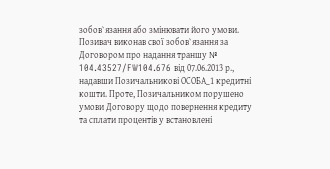зобов`язання або змінювати його умови.
Позивач виконав свої зобов`язання за Договором про надання траншу № 104.43527/FW104.676 від 07.06.2013 р., надавши Позичальникові ОСОБА_1 кредитні кошти. Проте, Позичальником порушено умови Договору щодо повернення кредиту та сплати процентів у встановлені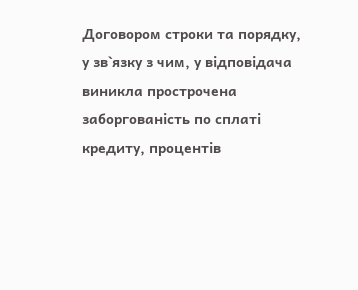Договором строки та порядку, у зв`язку з чим, у відповідача виникла прострочена заборгованість по сплаті кредиту, процентів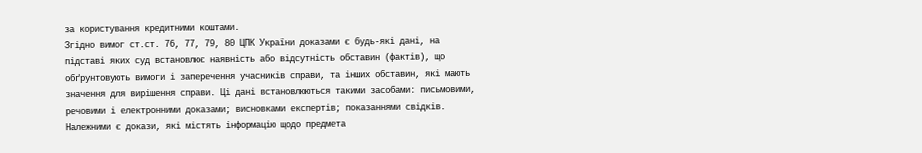за користування кредитними коштами.
Згідно вимог ст.ст. 76, 77, 79, 80 ЦПК України доказами є будь-які дані, на підставі яких суд встановлює наявність або відсутність обставин (фактів), що обґрунтовують вимоги і заперечення учасників справи, та інших обставин, які мають значення для вирішення справи. Ці дані встановлюються такими засобами: письмовими, речовими і електронними доказами; висновками експертів; показаннями свідків. Належними є докази, які містять інформацію щодо предмета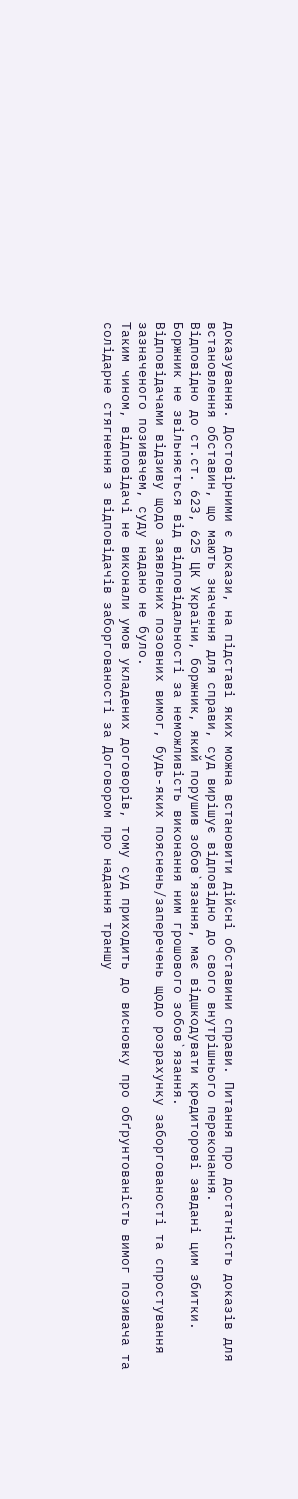доказування. Достовірними є докази, на підставі яких можна встановити дійсні обставини справи. Питання про достатність доказів для встановлення обставин, що мають значення для справи, суд вирішує відповідно до свого внутрішнього переконання.
Відповідно до ст.ст. 623, 625 ЦК України, боржник, який порушив зобов`язання, має відшкодувати кредиторові завдані цим збитки. Боржник не звільняється від відповідальності за неможливість виконання ним грошового зобов`язання.
Відповідачами відзиву щодо заявлених позовних вимог, будь-яких пояснень/заперечень щодо розрахунку заборгованості та спростування зазначеного позивачем, суду надано не було.
Таким чином, відповідачі не виконали умов укладених договорів, тому суд приходить до висновку про обґрунтованість вимог позивача та солідарне стягнення з відповідачів заборгованості за Договором про надання траншу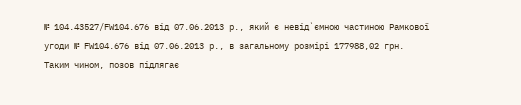№ 104.43527/FW104.676 від 07.06.2013 р., який є невід`ємною частиною Рамкової угоди № FW104.676 від 07.06.2013 р., в загальному розмірі 177988,02 грн.
Таким чином, позов підлягає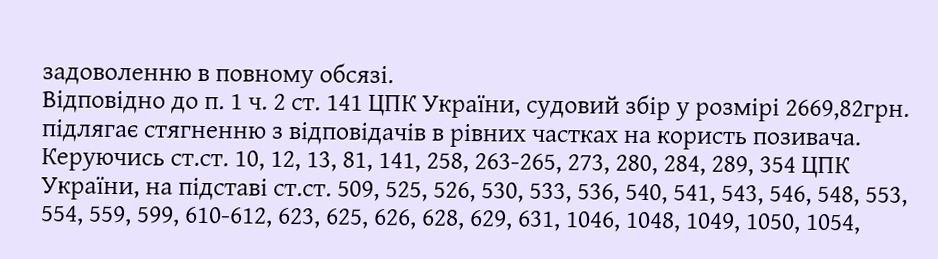задоволенню в повному обсязі.
Відповідно до п. 1 ч. 2 ст. 141 ЦПК України, судовий збір у розмірі 2669,82грн. підлягає стягненню з відповідачів в рівних частках на користь позивача.
Керуючись ст.ст. 10, 12, 13, 81, 141, 258, 263-265, 273, 280, 284, 289, 354 ЦПК України, на підставі ст.ст. 509, 525, 526, 530, 533, 536, 540, 541, 543, 546, 548, 553, 554, 559, 599, 610-612, 623, 625, 626, 628, 629, 631, 1046, 1048, 1049, 1050, 1054,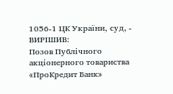1056-1 ЦК України, суд, -
ВИРІШИВ:
Позов Публічного акціонерного товариства «ПроКредит Банк»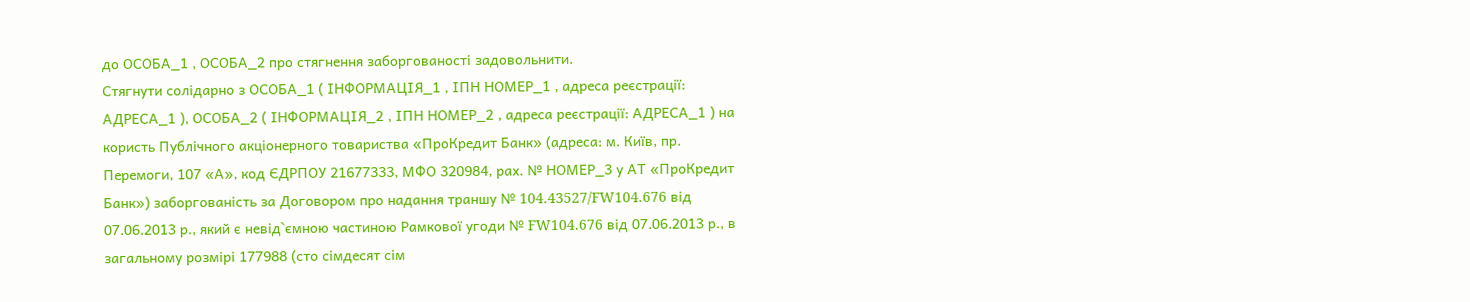до ОСОБА_1 , ОСОБА_2 про стягнення заборгованості задовольнити.
Стягнути солідарно з ОСОБА_1 ( ІНФОРМАЦІЯ_1 , ІПН НОМЕР_1 , адреса реєстрації: АДРЕСА_1 ), ОСОБА_2 ( ІНФОРМАЦІЯ_2 , ІПН НОМЕР_2 , адреса реєстрації: АДРЕСА_1 ) на користь Публічного акціонерного товариства «ПроКредит Банк» (адреса: м. Київ, пр. Перемоги, 107 «А», код ЄДРПОУ 21677333, МФО 320984, рах. № НОМЕР_3 у АТ «ПроКредит Банк») заборгованість за Договором про надання траншу № 104.43527/FW104.676 від 07.06.2013 р., який є невід`ємною частиною Рамкової угоди № FW104.676 від 07.06.2013 р., в загальному розмірі 177988 (сто сімдесят сім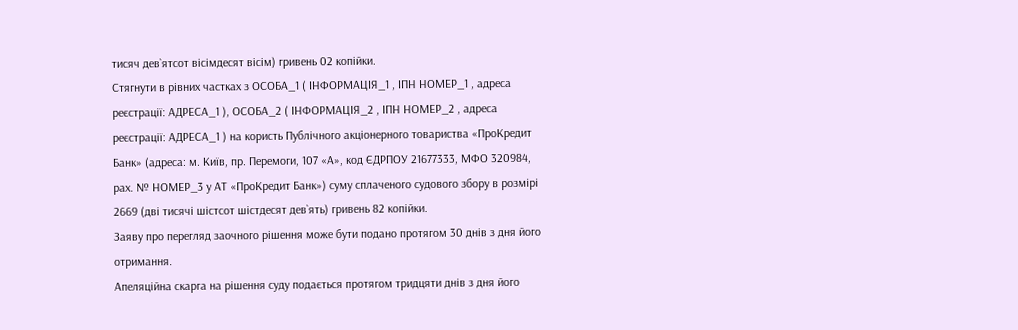тисяч дев`ятсот вісімдесят вісім) гривень 02 копійки.
Стягнути в рівних частках з ОСОБА_1 ( ІНФОРМАЦІЯ_1 , ІПН НОМЕР_1 , адреса реєстрації: АДРЕСА_1 ), ОСОБА_2 ( ІНФОРМАЦІЯ_2 , ІПН НОМЕР_2 , адреса реєстрації: АДРЕСА_1 ) на користь Публічного акціонерного товариства «ПроКредит Банк» (адреса: м. Київ, пр. Перемоги, 107 «А», код ЄДРПОУ 21677333, МФО 320984, рах. № НОМЕР_3 у АТ «ПроКредит Банк») суму сплаченого судового збору в розмірі 2669 (дві тисячі шістсот шістдесят дев`ять) гривень 82 копійки.
Заяву про перегляд заочного рішення може бути подано протягом 30 днів з дня його отримання.
Апеляційна скарга на рішення суду подається протягом тридцяти днів з дня його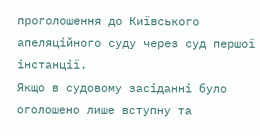проголошення до Київського апеляційного суду через суд першої інстанції.
Якщо в судовому засіданні було оголошено лише вступну та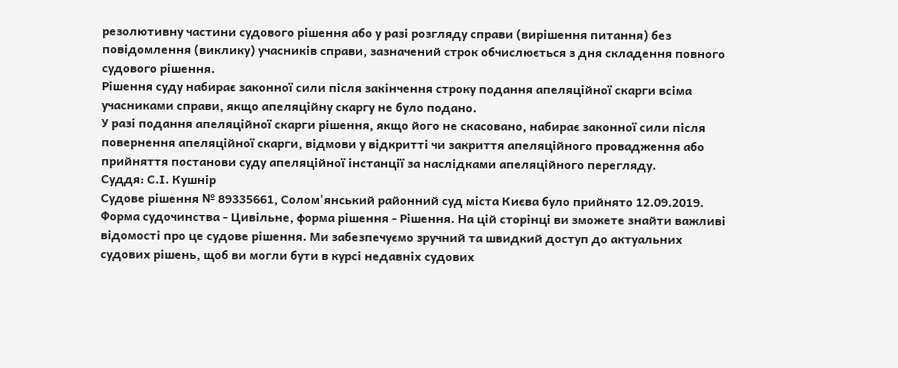резолютивну частини судового рішення або у разі розгляду справи (вирішення питання) без повідомлення (виклику) учасників справи, зазначений строк обчислюється з дня складення повного судового рішення.
Рішення суду набирає законної сили після закінчення строку подання апеляційної скарги всіма учасниками справи, якщо апеляційну скаргу не було подано.
У разі подання апеляційної скарги рішення, якщо його не скасовано, набирає законної сили після повернення апеляційної скарги, відмови у відкритті чи закриття апеляційного провадження або прийняття постанови суду апеляційної інстанції за наслідками апеляційного перегляду.
Суддя: С.І. Кушнір
Судове рішення № 89335661, Солом'янський районний суд міста Києва було прийнято 12.09.2019. Форма судочинства - Цивільне, форма рішення - Рішення. На цій сторінці ви зможете знайти важливі відомості про це судове рішення. Ми забезпечуємо зручний та швидкий доступ до актуальних судових рішень, щоб ви могли бути в курсі недавніх судових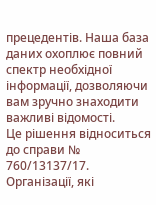прецедентів. Наша база даних охоплює повний спектр необхідної інформації, дозволяючи вам зручно знаходити важливі відомості.
Це рішення відноситься до справи № 760/13137/17. Організації, які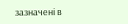зазначені в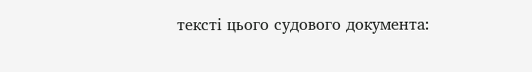тексті цього судового документа: